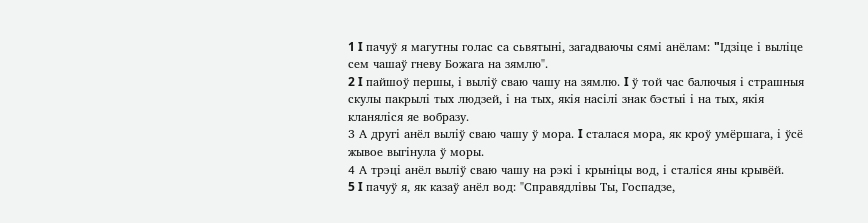1 I пачуў я магутны голас са сьвятыні, загадваючы сямі анёлам: "Iдзіце і выліце сем чашаў гневу Божага на зямлю".
2 I пайшоў першы, і выліў сваю чашу на зямлю. I ў той час балючыя і страшныя скулы пакрылі тых людзей, і на тых, якія насілі знак бэстыі і на тых, якія кланяліся яе вобразу.
3 А другі анёл выліў сваю чашу ў мора. I сталася мора, як кроў умёршага, і ўсё жывое выгінула ў моры.
4 А трэці анёл выліў сваю чашу на рэкі і крыніцы вод, і сталіся яны крывёй.
5 I пачуў я, як казаў анёл вод: "Справядлівы Ты, Госпадзе,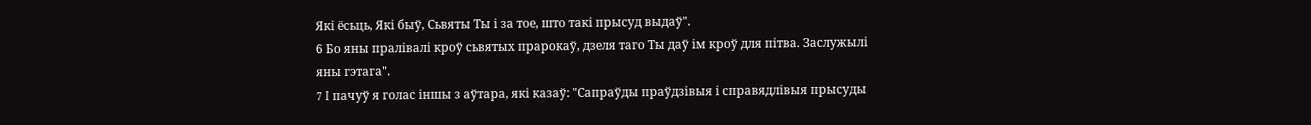Які ёсьць, Які быў, Сьвяты Ты і за тое, што такі прысуд выдаў".
6 Бо яны пралівалі кроў сьвятых прарокаў, дзеля таго Ты даў ім кроў для пітва. Заслужылі яны гэтага".
7 I пачуў я голас іншы з аўтара, які казаў: "Сапраўды праўдзівыя і справядлівыя прысуды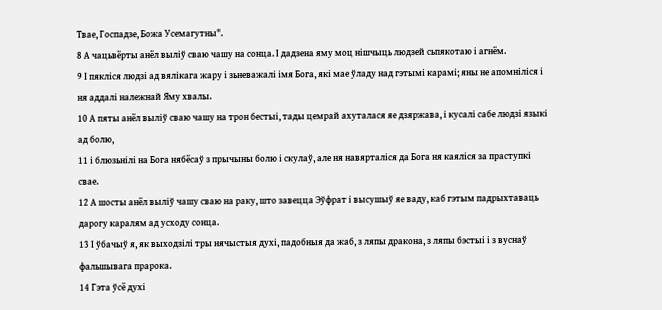Твае, Госпадзе, Божа Усемагутны".
8 А чацьвёрты анёл выліў сваю чашу на сонца. І дадзена яму моц нішчыць людзей сьпякотаю і агнём.
9 І пякліся людзі ад вялікага жару і зьневажалі імя Бога, які мае ўладу над гэтымі карамі; яны не апомніліся і ня аддалі належнай Яму хвалы.
10 А пяты анёл выліў сваю чашу на трон бестыі, тады цемрай ахуталася яе дзяржава, і кусалі сабе людзі языкі ад болю,
11 і блюзьнілі на Бога нябёсаў з прычыны болю і скулаў, але ня навярталіся да Бога ня каяліся за праступкі свае.
12 А шосты анёл выліў чашу сваю на раку, што завецца Эўфрат і высушыў яе ваду, каб гэтым падрыхтаваць дарогу каралям ад усходу сонца.
13 І ўбачыў я, як выходзілі тры нячыстыя духі, падобныя да жаб, з ляпы дракона, з ляпы бэстыі і з вуснаў фальшывага прарока.
14 Гэта ўсё духі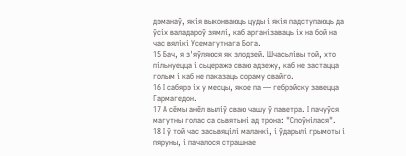дэманаў, якія выконваюць цуды і якія падступаюць да ўсіх валадароў зямлі, каб арганізаваць іх на бой на час вялікі Усемагутнага Бога.
15 Бач, я з'яўляюся як злодзей. Шчасьлівы той, хто пільнуецца і сьцеражэ сваю адзежу, каб не застацца голым і каб не паказаць сораму свайго.
16 І сабярэ іх у месцы, якое па — гебрэйску завецца Гармагедон.
17 А сёмы анёл выліў сваю чашу ў паветра. І пачуўся магутны голас са сьвятыні ад трона: "Споўнілася".
18 І ў той час засьвяцілі маланкі, і ўдарылі грымоты і пяруны, і пачалося страшнае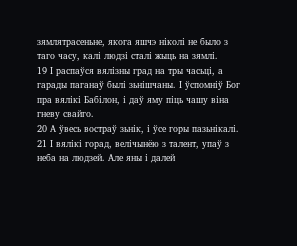зямлятрасеньне, якога яшчэ ніколі не было з таго часу, калі людзі сталі жыць на зямлі.
19 І распаўся вялізны град на тры часьці, а гарады паганаў былі зьнішчаны. І ўспомніў Бог пра вялікі Бабілон, і даў яму піць чашу віна гневу свайго.
20 А ўвесь востраў зьнік, і ўсе горы пазьнікалі.
21 І вялікі горад, велічынёю з талент, упаў з неба на людзей. Але яны і далей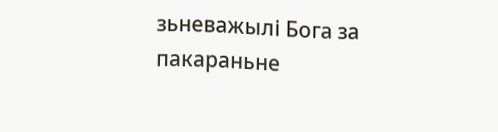зьневажылі Бога за пакараньне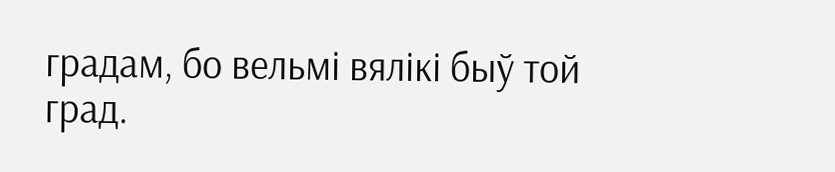градам, бо вельмі вялікі быў той град.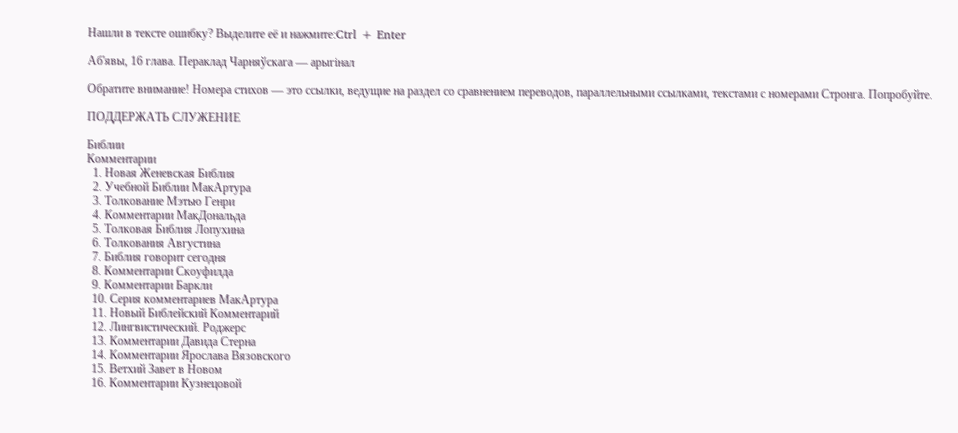Нашли в тексте ошибку? Выделите её и нажмите:Ctrl + Enter

Аб'явы, 16 глава. Пераклад Чарняўскага — арыгінал

Обратите внимание! Номера стихов — это ссылки, ведущие на раздел со сравнением переводов, параллельными ссылками, текстами с номерами Стронга. Попробуйте.

ПОДДЕРЖАТЬ СЛУЖЕНИЕ

Библии
Комментарии
  1. Новая Женевская Библия
  2. Учебной Библии МакАртура
  3. Толкование Мэтью Генри
  4. Комментарии МакДональда
  5. Толковая Библия Лопухина
  6. Толкования Августина
  7. Библия говорит сегодня
  8. Комментарии Скоуфилда
  9. Комментарии Баркли
  10. Серия комментариев МакАртура
  11. Новый Библейский Комментарий
  12. Лингвистический. Роджерс
  13. Комментарии Давида Стерна
  14. Комментарии Ярослава Вязовского
  15. Ветхий Завет в Новом
  16. Комментарии Кузнецовой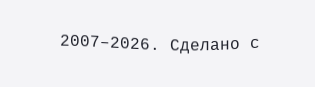2007–2026. Сделано с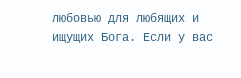любовью для любящих и ищущих Бога. Если у вас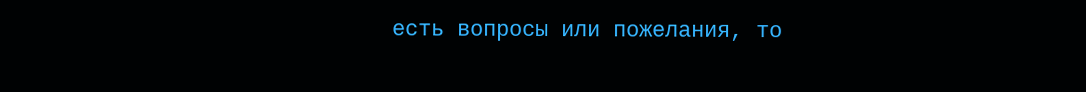есть вопросы или пожелания, то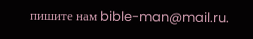пишите нам bible-man@mail.ru.